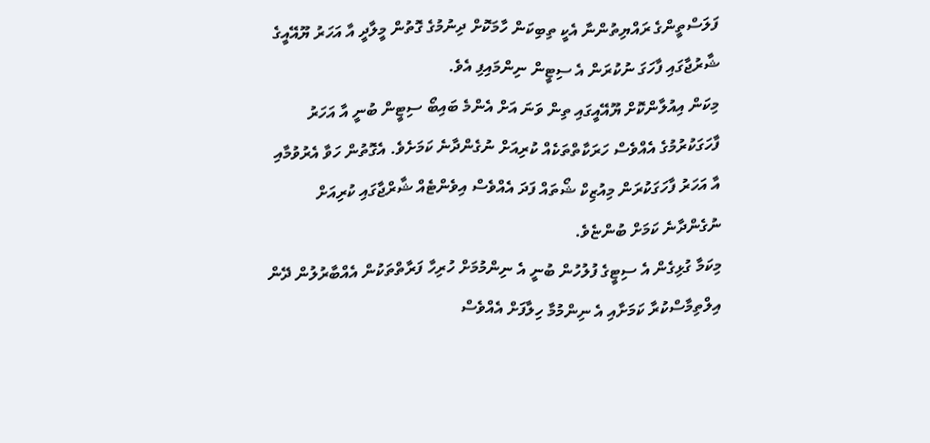ފަލަސްތީންގެ ރައްޔިތުންނާ އެކީ ތިބިކަން ހާމަކޮށް ދިނުމުގެ ގޮތުން މީލާދީ އާ އަހަރު ޔޫއޭއީގެ ޝާރުޖާގައި ފާހަގަ ނުކުރަން އެ ސިޓީން ނިންމައިފި އެވެ.
މިކަން އިއުލާންކޮށް ޔޫއޭއީގައި ތިން ވަނަ އަށް އެންމެ ބައިބޯ ސިޓީން ބުނީ އާ އަހަރު ފާހަގަކުރުމުގެ އެއްވެސް ހަރަކާތްތަކެއް ކުރިއަށް ނުގެންދާނެ ކަމަށެވެ. އެގޮތުން ހަވާ އެރުވުމާއި އާ އަހަރު ފާހަގަކުރަން މިއުޒިކް ޝޯތައް ފަދަ އެއްވެސް އިވެންޓެއް ޝާރްޖާގައި ކުރިއަށް ނުގެންދާނެ ކަމަށް ބުންޏެވެ.
މިކަމާ ގުޅިގެން އެ ސިޓީގެ ފުލުހުން ބުނީ އެ ނިންމުމަށް ހުރިހާ ފަރާތްތަކުން އެއްބާރުލުން ދޭން އިލްތިމާސްކުރާ ކަމަށާއި އެ ނިންމުމާ ހިލާފަށް އެއްވެސް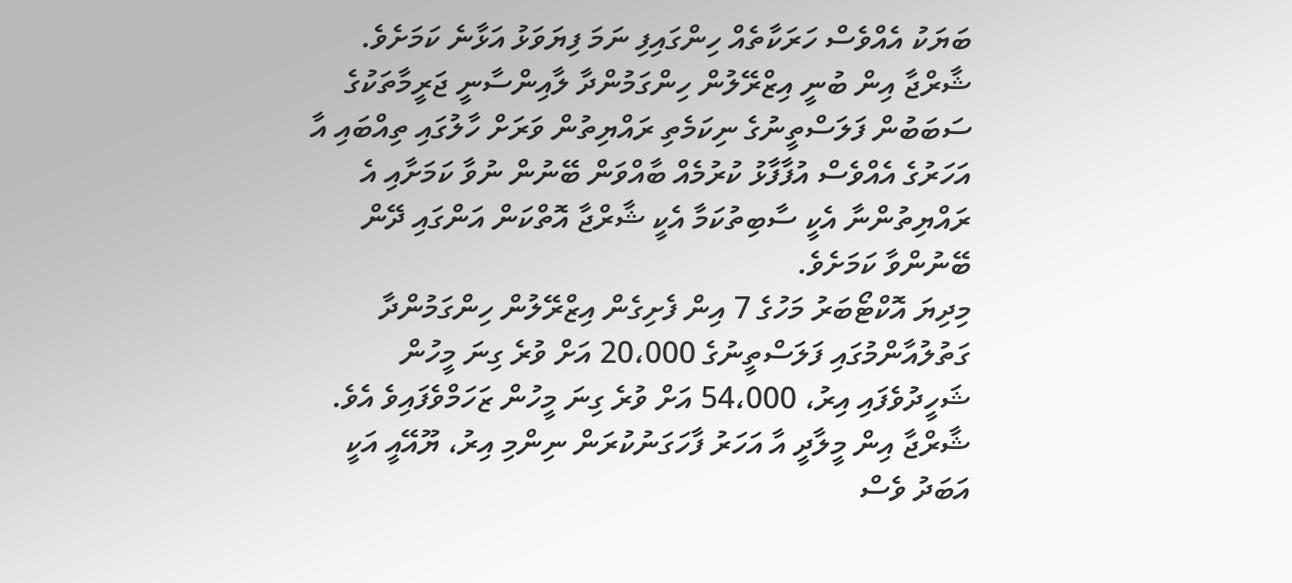ބަޔަކު އެއްވެސް ހަރަކާތެއް ހިންގައިފި ނަމަ ފިޔަވަޅު އަޅާނެ ކަމަށެވެ.
ޝާރްޖާ އިން ބުނީ އިޒްރޭލުން ހިންގަމުންދާ ލާއިންސާނީ ޖަރީމާތަކުގެ ސަބަބުން ފަލަސްތީނުގެ ނިކަމެތި ރައްޔިތުން ވަރަށް ހާލުގައި ތިއްބައި އާ އަހަރުގެ އެއްވެސް އުފާފާޅު ކުރުމެއް ބާއްވަން ބޭނުން ނުވާ ކަމަށާއި އެ ރައްޔިތުންނާ އެކީ ސާބިތުކަމާ އެކީ ޝާރްޖާ އޮތްކަން އަންގައި ދޭން ބޭނުންވާ ކަމަށެވެ.
މިދިޔަ އޮކްޓޯބަރު މަހުގެ 7 އިން ފެށިގެން އިޒްރޭލުން ހިންގަމުންދާ ގަތުލުއާންމުގައި ފަލަސްތީނުގެ 20،000 އަށް ވުރެ ގިނަ މީހުން ޝަހީދުވެފައި އިރު، 54،000 އަށް ވުރެ ގިނަ މީހުން ޒަހަމްވެފައިވެ އެވެ.
ޝާރްޖާ އިން މީލާދީ އާ އަހަރު ފާހަގަނުކުރަން ނިންމި އިރު، ޔޫއޭއީ އަކީ އަބަދު ވެސް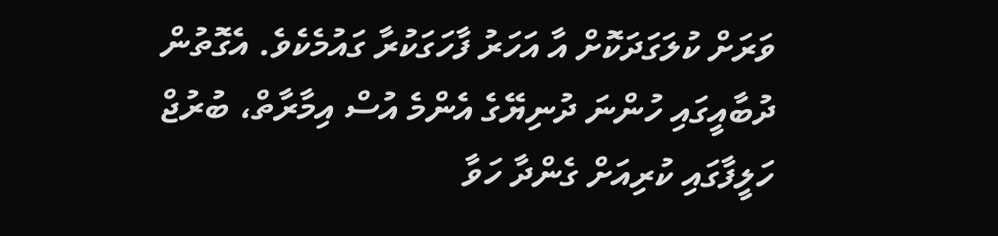ވަރަށް ކުލަގަދަކޮށް އާ އަހަރު ފާހަގަކުރާ ގައުމެކެވެ. އެގޮތުން ދުބާއީގައި ހުންނަ ދުނިޔޭގެ އެންމެ އުސް އިމާރާތް، ބުރުޖް ހަލީފާގައި ކުރިއަށް ގެންދާ ހަވާ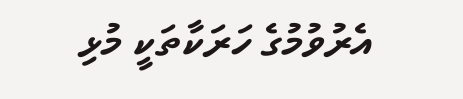އެރުވުމުގެ ހަރަކާތަކީ މުޅި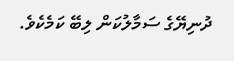ދުނިޔޭގެ ސަމާލުކަން ލިބޭ ކަމެކެވެ.